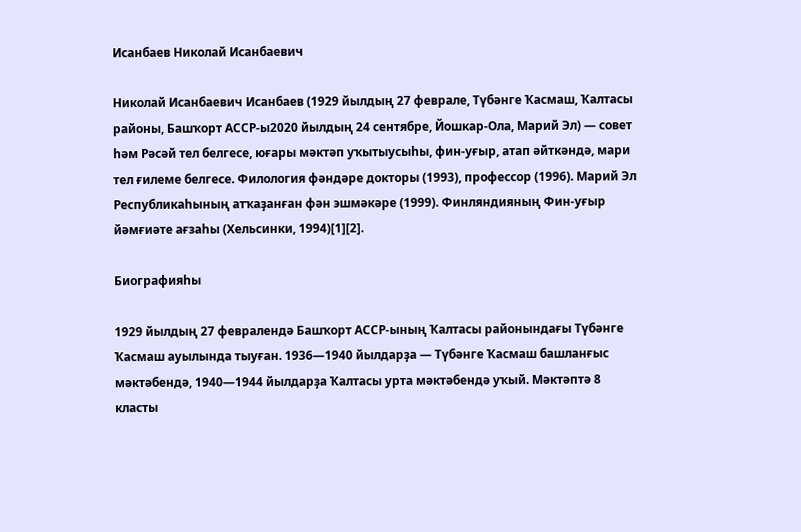Исанбаев Николай Исанбаевич

Николай Исанбаевич Исанбаев (1929 йылдың 27 феврале, Түбәнге Ҡасмаш, Ҡалтасы районы, Башҡорт АССР-ы2020 йылдың 24 сентябре, Йошкар-Ола, Марий Эл) — совет һәм Рәсәй тел белгесе, юғары мәктәп уҡытыусыһы, фин-уғыр, атап әйткәндә, мари тел ғилеме белгесе. Филология фәндәре докторы (1993), профессор (1996). Марий Эл Республикаһының атҡаҙанған фән эшмәкәре (1999). Финляндияның Фин-уғыр йәмғиәте ағзаһы (Хельсинки, 1994)[1][2].

Биографияһы

1929 йылдың 27 февралендә Башҡорт АССР-ының Ҡалтасы районындағы Түбәнге Ҡасмаш ауылында тыуған. 1936—1940 йылдарҙа — Түбәнге Ҡасмаш башланғыс мәктәбендә, 1940—1944 йылдарҙа Ҡалтасы урта мәктәбендә уҡый. Мәктәптә 8 класты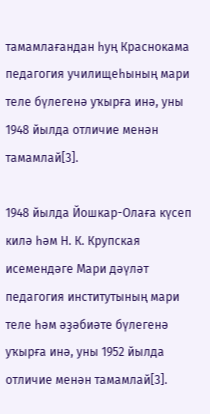тамамлағандан һуң Краснокама педагогия училищеһының мари теле бүлегенә уҡырға инә, уны 1948 йылда отличие менән тамамлай[3].

1948 йылда Йошкар-Олаға күсеп килә һәм Н. К. Крупская исемендәге Мари дәүләт педагогия институтының мари теле һәм әҙәбиәте бүлегенә уҡырға инә, уны 1952 йылда отличие менән тамамлай[3].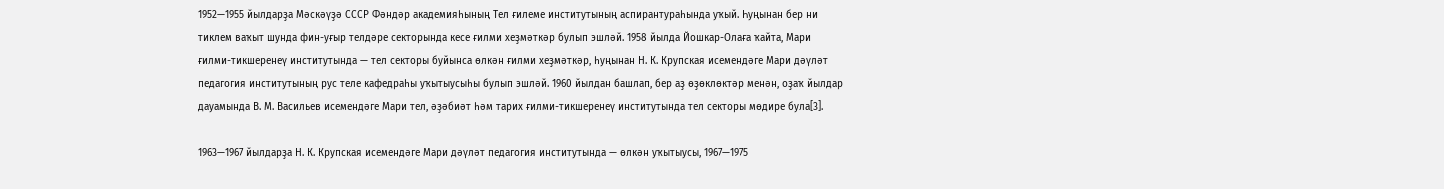1952—1955 йылдарҙа Мәскәүҙә СССР Фәндәр академияһының Тел ғилеме институтының аспирантураһында уҡый. Һуңынан бер ни тиклем ваҡыт шунда фин-уғыр телдәре секторында кесе ғилми хеҙмәткәр булып эшләй. 1958 йылда Йошкар-Олаға ҡайта, Мари ғилми-тикшеренеү институтында — тел секторы буйынса өлкән ғилми хеҙмәткәр, һуңынан Н. К. Крупская исемендәге Мари дәүләт педагогия институтының рус теле кафедраһы уҡытыусыһы булып эшләй. 1960 йылдан башлап, бер аҙ өҙөклөктәр менән, оҙаҡ йылдар дауамында В. М. Васильев исемендәге Мари тел, әҙәбиәт һәм тарих ғилми-тикшеренеү институтында тел секторы мөдире була[3].

1963—1967 йылдарҙа Н. К. Крупская исемендәге Мари дәүләт педагогия институтында — өлкән уҡытыусы, 1967—1975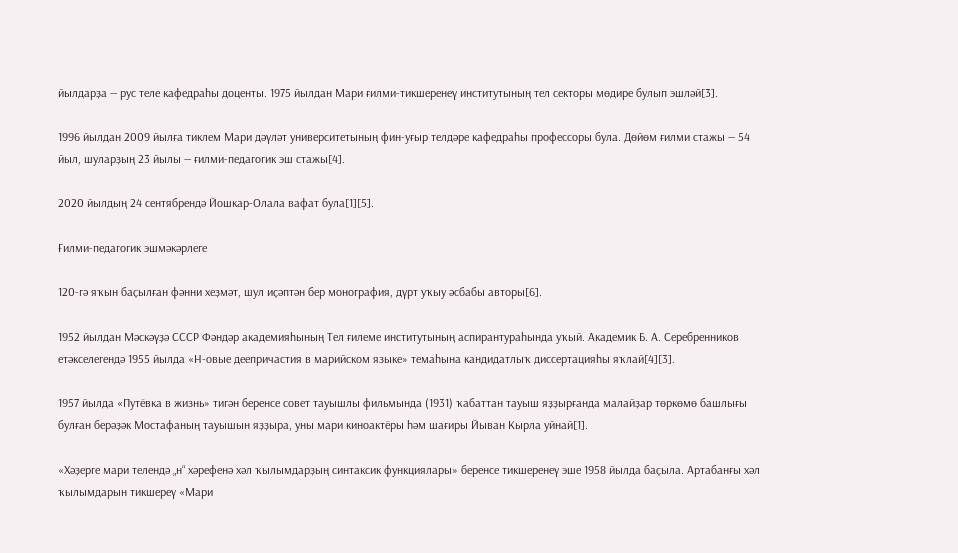йылдарҙа — рус теле кафедраһы доценты. 1975 йылдан Мари ғилми-тикшеренеү институтының тел секторы мөдире булып эшләй[3].

1996 йылдан 2009 йылға тиклем Мари дәүләт университетының фин-уғыр телдәре кафедраһы профессоры була. Дөйөм ғилми стажы — 54 йыл, шуларҙың 23 йылы — ғилми-педагогик эш стажы[4].

2020 йылдың 24 сентябрендә Йошкар-Олала вафат була[1][5].

Ғилми-педагогик эшмәкәрлеге

120-гә яҡын баҫылған фәнни хеҙмәт, шул иҫәптән бер монография, дүрт уҡыу әсбабы авторы[6].

1952 йылдан Мәскәүҙә СССР Фәндәр академияһының Тел ғилеме институтының аспирантураһында уҡый. Академик Б. А. Серебренников етәкселегендә 1955 йылда «Н-овые деепричастия в марийском языке» темаһына кандидатлыҡ диссертацияһы яҡлай[4][3].

1957 йылда «Путёвка в жизнь» тигән беренсе совет тауышлы фильмында (1931) ҡабаттан тауыш яҙҙырғанда малайҙар төркөмө башлығы булған берәҙәк Мостафаның тауышын яҙҙыра, уны мари киноактёры һәм шағиры Йыван Кырла уйнай[1].

«Хәҙерге мари телендә „н“ хәрефенә хәл ҡылымдарҙың синтаксик функциялары» беренсе тикшеренеү эше 1958 йылда баҫыла. Артабанғы хәл ҡылымдарын тикшереү «Мари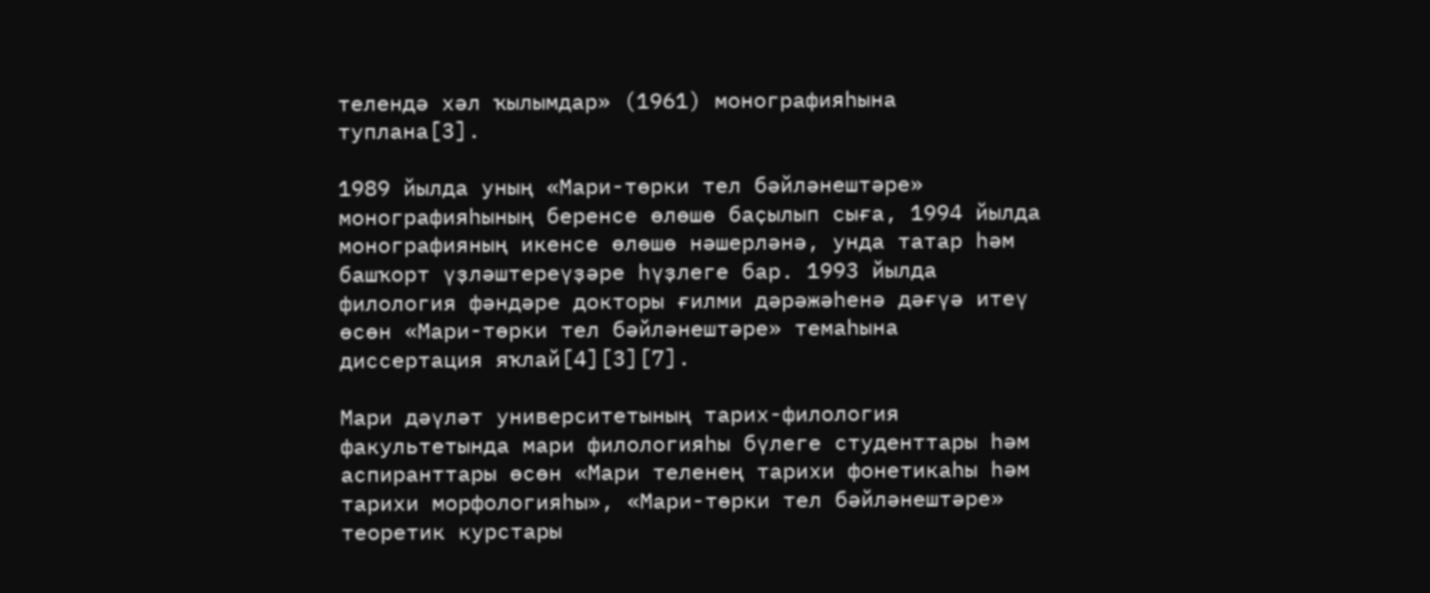телендә хәл ҡылымдар» (1961) монографияһына туплана[3].

1989 йылда уның «Мари-төрки тел бәйләнештәре» монографияһының беренсе өлөшө баҫылып сыға, 1994 йылда монографияның икенсе өлөшө нәшерләнә, унда татар һәм башҡорт үҙләштереүҙәре һүҙлеге бар. 1993 йылда филология фәндәре докторы ғилми дәрәжәһенә дәғүә итеү өсөн «Мари-төрки тел бәйләнештәре» темаһына диссертация яҡлай[4][3][7].

Мари дәүләт университетының тарих-филология факультетында мари филологияһы бүлеге студенттары һәм аспиранттары өсөн «Мари теленең тарихи фонетикаһы һәм тарихи морфологияһы», «Мари-төрки тел бәйләнештәре» теоретик курстары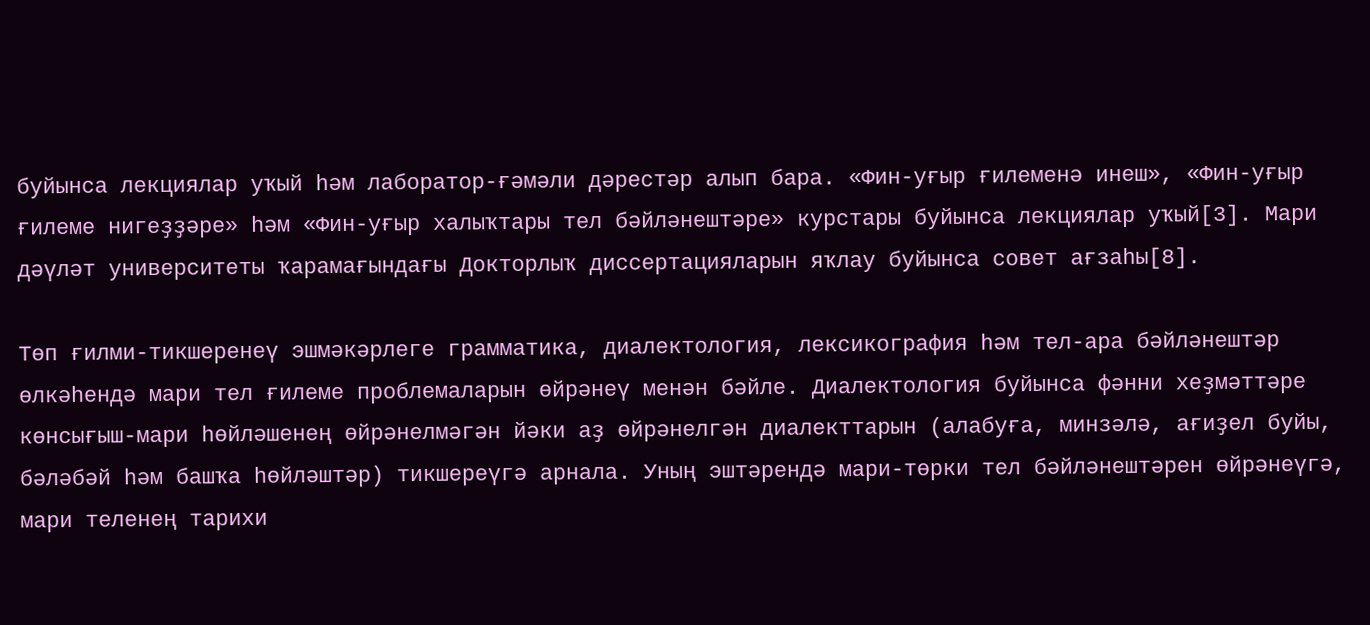буйынса лекциялар уҡый һәм лаборатор-ғәмәли дәрестәр алып бара. «Фин-уғыр ғилеменә инеш», «Фин-уғыр ғилеме нигеҙҙәре» һәм «Фин-уғыр халыҡтары тел бәйләнештәре» курстары буйынса лекциялар уҡый[3]. Мари дәүләт университеты ҡарамағындағы Докторлыҡ диссертацияларын яҡлау буйынса совет ағзаһы[8].

Төп ғилми-тикшеренеү эшмәкәрлеге грамматика, диалектология, лексикография һәм тел-ара бәйләнештәр өлкәһендә мари тел ғилеме проблемаларын өйрәнеү менән бәйле. Диалектология буйынса фәнни хеҙмәттәре көнсығыш-мари һөйләшенең өйрәнелмәгән йәки аҙ өйрәнелгән диалекттарын (алабуға, минзәлә, ағиҙел буйы, бәләбәй һәм башҡа һөйләштәр) тикшереүгә арнала. Уның эштәрендә мари-төрки тел бәйләнештәрен өйрәнеүгә, мари теленең тарихи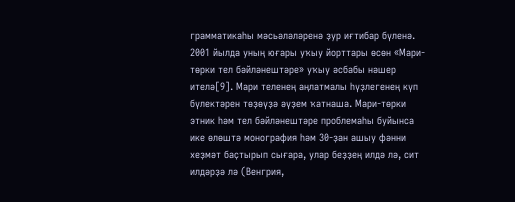грамматикаһы мәсьәләләренә ҙур иғтибар бүленә. 2001 йылда уның юғары уҡыу йорттары өсөн «Мари-төрки тел бәйләнештәре» уҡыу әсбабы нәшер ителә[9]. Мари теленең аңлатмалы һүҙлегенең күп бүлектәрен төҙөүҙә әүҙем ҡатнаша. Мари-төрки этник һәм тел бәйләнештәре проблемаһы буйынса ике өлөштә монография һәм 30-ҙан ашыу фәнни хеҙмәт баҫтырып сығара, улар беҙҙең илдә лә, сит илдәрҙә лә (Венгрия,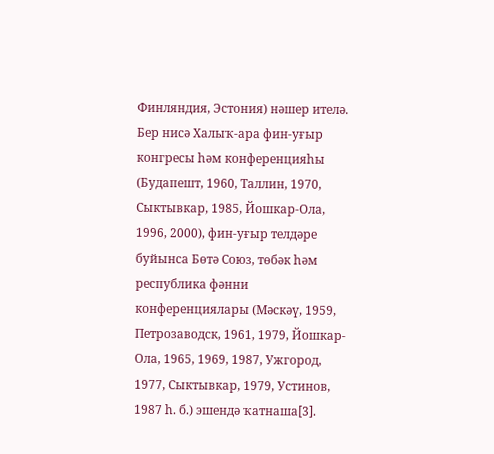Финляндия, Эстония) нәшер ителә. Бер нисә Халыҡ-ара фин-уғыр конгресы һәм конференцияһы (Будапешт, 1960, Таллин, 1970, Сыктывкар, 1985, Йошкар-Ола, 1996, 2000), фин-уғыр телдәре буйынса Бөтә Союз, төбәк һәм республика фәнни конференциялары (Мәскәү, 1959, Петрозаводск, 1961, 1979, Йошкар-Ола, 1965, 1969, 1987, Ужгород, 1977, Сыктывкар, 1979, Устинов, 1987 һ. б.) эшендә ҡатнаша[3].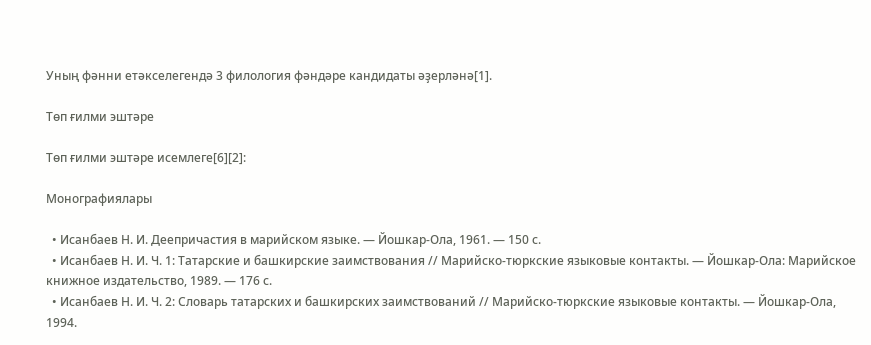Уның фәнни етәкселегендә 3 филология фәндәре кандидаты әҙерләнә[1].

Төп ғилми эштәре

Төп ғилми эштәре исемлеге[6][2]:

Монографиялары

  • Исанбаев Н. И. Деепричастия в марийском языке. — Йошкар-Ола, 1961. — 150 с.
  • Исанбаев Н. И. Ч. 1: Татарские и башкирские заимствования // Марийско-тюркские языковые контакты. — Йошкар-Ола: Марийское книжное издательство, 1989. — 176 с.
  • Исанбаев Н. И. Ч. 2: Словарь татарских и башкирских заимствований // Марийско-тюркские языковые контакты. — Йошкар-Ола, 1994.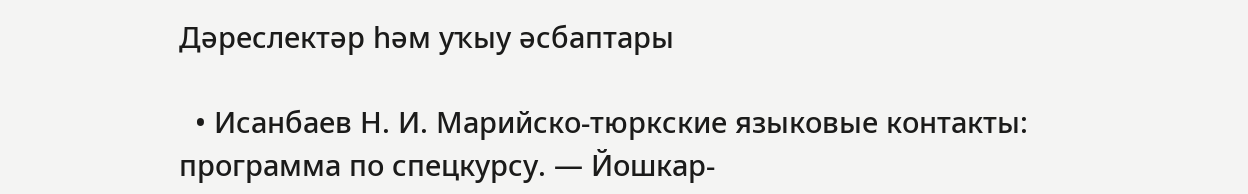Дәреслектәр һәм уҡыу әсбаптары

  • Исанбаев Н. И. Марийско-тюркские языковые контакты: программа по спецкурсу. — Йошкар-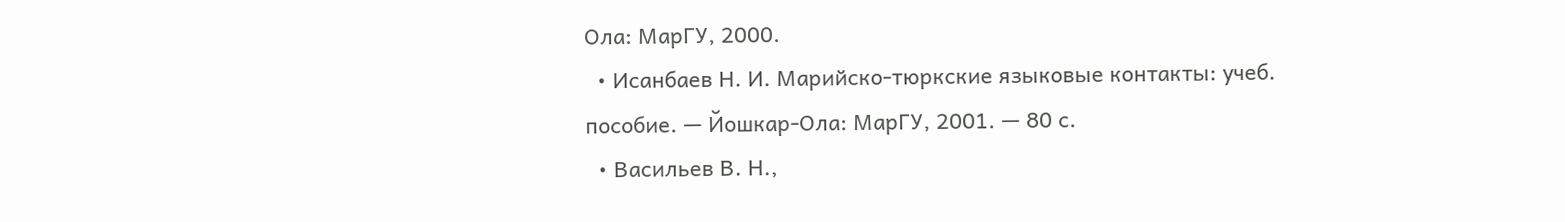Ола: МарГУ, 2000.
  • Исанбаев Н. И. Марийско-тюркские языковые контакты: учеб. пособие. — Йошкар-Ола: МарГУ, 2001. — 80 с.
  • Васильев В. Н.,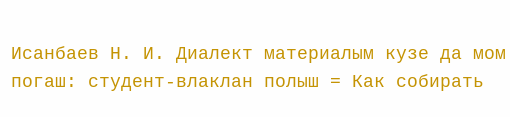Исанбаев Н. И. Диалект материалым кузе да мом погаш: студент-влаклан полыш = Как собирать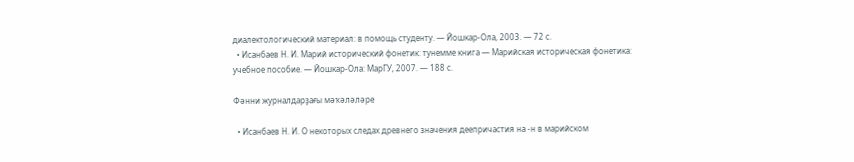диалектологический материал: в помощь студенту. — Йошкар-Ола, 2003. — 72 с.
  • Исанбаев Н. И. Марий исторический фонетик: тунемме книга — Марийская историческая фонетика: учебное пособие. — Йошкар-Ола: МарГУ, 2007. — 188 с.

Фәнни журналдарҙағы мәҡәләләре

  • Исанбаев Н. И. О некоторых следах древнего значения деепричастия на -н в марийском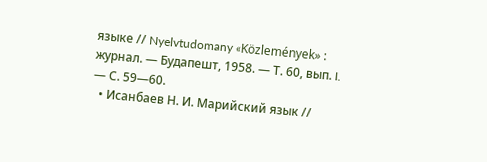языке // Nyelvtudomany «Közlemények» : журнал. — Будапешт, 1958. — Т. 60, вып. I. — С. 59—60.
  • Исанбаев Н. И. Марийский язык //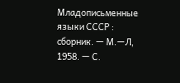Младописьменные языки СССР : сборник. — М.—Л, 1958. — С.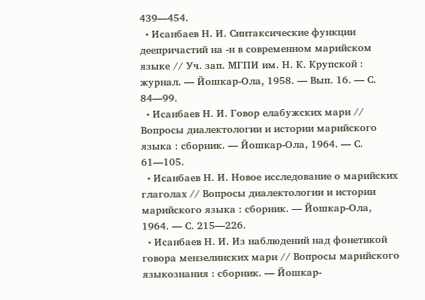439—454.
  • Исанбаев Н. И. Синтаксические функции деепричастий на -н в современном марийском языке // Уч. зап. МГПИ им. Н. К. Крупской : журнал. — Йошкар-Ола, 1958. — Вып. 16. — С. 84—99.
  • Исанбаев Н. И. Говор елабужских мари // Вопросы диалектологии и истории марийского языка : сборник. — Йошкар-Ола, 1964. — С. 61—105.
  • Исанбаев Н. И. Новое исследование о марийских глаголах // Вопросы диалектологии и истории марийского языка : сборник. — Йошкар-Ола, 1964. — С. 215—226.
  • Исанбаев Н. И. Из наблюдений над фонетикой говора мензелинских мари // Вопросы марийского языкознания : сборник. — Йошкар-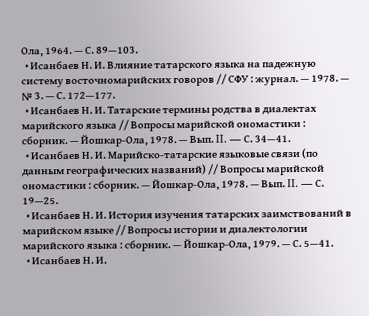Ола, 1964. — С. 89—103.
  • Исанбаев Н. И. Влияние татарского языка на падежную систему восточномарийских говоров // СФУ : журнал. — 1978. — № 3. — С. 172—177.
  • Исанбаев Н. И. Татарские термины родства в диалектах марийского языка // Вопросы марийской ономастики : сборник. — Йошкар-Ола, 1978. — Вып. II. — С. 34—41.
  • Исанбаев Н. И. Марийско-татарские языковые связи (по данным географических названий) // Вопросы марийской ономастики : сборник. — Йошкар-Ола, 1978. — Вып. II. — С. 19—25.
  • Исанбаев Н. И. История изучения татарских заимствований в марийском языке // Вопросы истории и диалектологии марийского языка : сборник. — Йошкар-Ола, 1979. — С. 5—41.
  • Исанбаев Н. И.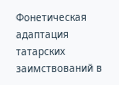Фонетическая адаптация татарских заимствований в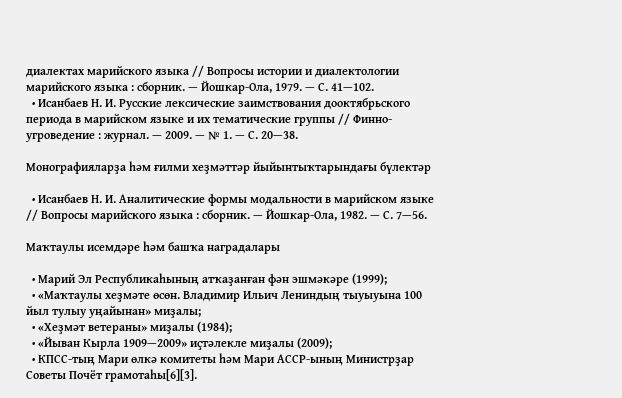диалектах марийского языка // Вопросы истории и диалектологии марийского языка : сборник. — Йошкар-Ола, 1979. — С. 41—102.
  • Исанбаев Н. И. Русские лексические заимствования дооктябрьского периода в марийском языке и их тематические группы // Финно-угроведение : журнал. — 2009. — № 1. — С. 20—38.

Монографияларҙа һәм ғилми хеҙмәттәр йыйынтыҡтарындағы бүлектәр

  • Исанбаев Н. И. Аналитические формы модальности в марийском языке // Вопросы марийского языка : сборник. — Йошкар-Ола, 1982. — С. 7—56.

Маҡтаулы исемдәре һәм башҡа наградалары

  • Марий Эл Республикаһының атҡаҙанған фән эшмәкәре (1999);
  • «Маҡтаулы хеҙмәте өсөн. Владимир Ильич Лениндың тыуыуына 100 йыл тулыу уңайынан» миҙалы;
  • «Хеҙмәт ветераны» миҙалы (1984);
  • «Йыван Кырла 1909—2009» иҫтәлекле миҙалы (2009);
  • КПСС-тың Мари өлкә комитеты һәм Мари АССР-ының Министрҙар Советы Почёт грамотаһы[6][3].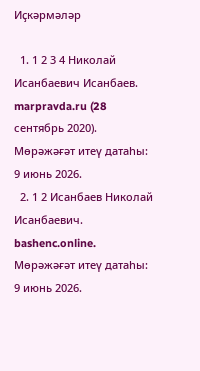Иҫкәрмәләр

  1. 1 2 3 4 Николай Исанбаевич Исанбаев. marpravda.ru (28 сентябрь 2020). Мөрәжәғәт итеү датаһы: 9 июнь 2026.
  2. 1 2 Исанбаев Николай Исанбаевич. bashenc.online. Мөрәжәғәт итеү датаһы: 9 июнь 2026.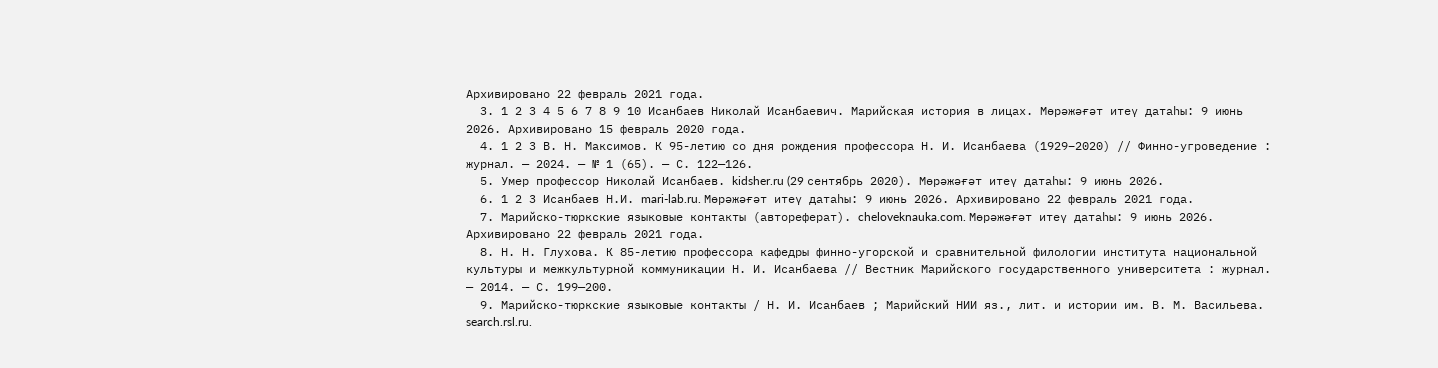Архивировано 22 февраль 2021 года.
  3. 1 2 3 4 5 6 7 8 9 10 Исанбаев Николай Исанбаевич. Марийская история в лицах. Мөрәжәғәт итеү датаһы: 9 июнь 2026. Архивировано 15 февраль 2020 года.
  4. 1 2 3 В. Н. Максимов. К 95-летию со дня рождения профессора Н. И. Исанбаева (1929–2020) // Финно-угроведение : журнал. — 2024. — № 1 (65). — С. 122—126.
  5. Умер профессор Николай Исанбаев. kidsher.ru (29 сентябрь 2020). Мөрәжәғәт итеү датаһы: 9 июнь 2026.
  6. 1 2 3 Исанбаев Н.И. mari-lab.ru. Мөрәжәғәт итеү датаһы: 9 июнь 2026. Архивировано 22 февраль 2021 года.
  7. Марийско-тюркские языковые контакты (автореферат). cheloveknauka.com. Мөрәжәғәт итеү датаһы: 9 июнь 2026. Архивировано 22 февраль 2021 года.
  8. Н. Н. Глухова. К 85-летию профессора кафедры финно-угорской и сравнительной филологии института национальной культуры и межкультурной коммуникации Н. И. Исанбаева // Вестник Марийского государственного университета : журнал. — 2014. — С. 199—200.
  9. Марийско-тюркские языковые контакты / Н. И. Исанбаев ; Марийский НИИ яз., лит. и истории им. В. М. Васильева. search.rsl.ru.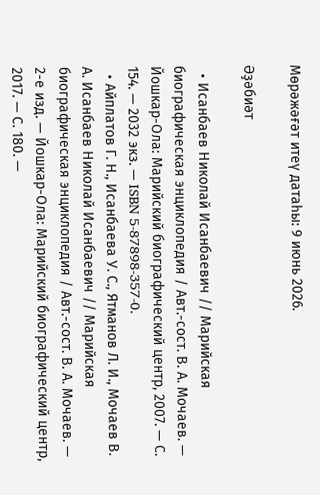Мөрәжәғәт итеү датаһы: 9 июнь 2026.

Әҙәбиәт

  • Исанбаев Николай Исанбаевич // Марийская биографическая энциклопедия / Авт.-сост. В. А. Мочаев. — Йошкар-Ола: Марийский биографический центр, 2007. — С. 154. — 2032 экз. — ISBN 5-87898-357-0.
  • Айплатов Г. Н., Исанбаева У. С., Ятманов Л. И., Мочаев В. А. Исанбаев Николай Исанбаевич // Марийская биографическая энциклопедия / Авт.-сост. В. А. Мочаев. — 2-е изд. — Йошкар-Ола: Марийский биографический центр, 2017. — С. 180. —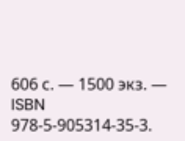606 с. — 1500 экз. — ISBN 978-5-905314-35-3.